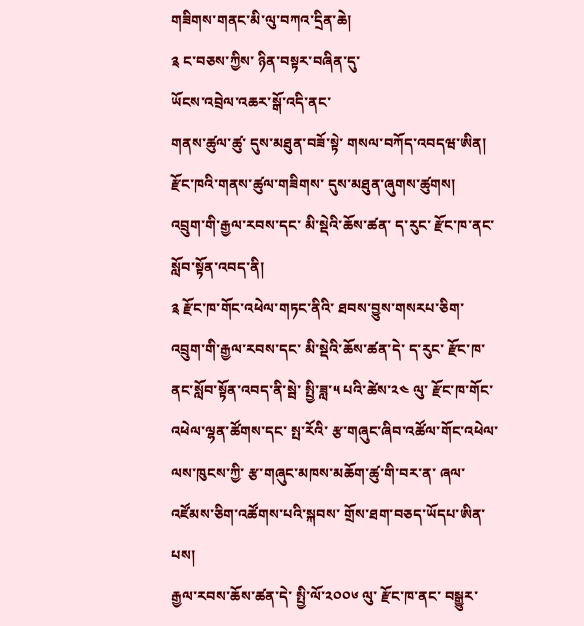གཟིགས་གནང་མི་ལུ་བཀའ་དྲིན་ཆེ།
༉ ང་བཅས་ཀྱིས་ ཉིན་བསྟར་བཞིན་དུ་
ཡོངས་འབྲེལ་འཆར་སྒོ་འདི་ནང་
གནས་ཚུལ་ཚུ་ དུས་མཐུན་བཟོ་སྟེ་ གསལ་བཀོད་འབདཝ་ཨིན།
རྫོང་ཁའི་གནས་ཚུལ་གཟིགས་ དུས་མཐུན་ཞུགས་ཚུགས།
འབྲུག་གི་རྒྱལ་རབས་དང་ མི་སྡེའི་ཆོས་ཚན་ ད་རུང་ རྫོང་ཁ་ནང་ སློབ་སྟོན་འབད་ནི།
༉ རྫོང་ཁ་གོང་འཕེལ་གཏང་ནིའི་ ཐབས་བྱུས་གསརཔ་ཅིག་ འབྲུག་གི་རྒྱལ་རབས་དང་ མི་སྡེའི་ཆོས་ཚན་དེ་ ད་རུང་ རྫོང་ཁ་ནང་སློབ་སྟོན་འབད་ནི་སྦེ་ སྤྱི་ཟླ་༥ པའི་ཚེས་༢༤ ལུ་ རྫོང་ཁ་གོང་འཕེལ་ལྷན་ཚོགས་དང་ སྤ་རོའི་ རྩ་གཞུང་ཞིབ་འཚོལ་གོང་འཕེལ་ལས་ཁུངས་ཀྱི་ རྩ་གཞུང་མཁས་མཆོག་ཚུ་གི་བར་ན་ ཞལ་འཛོམས་ཅིག་འཚོགས་པའི་སྐབས་ གྲོས་ཐག་བཅད་ཡོདཔ་ཨིན་པས།
རྒྱལ་རབས་ཆོས་ཚན་དེ་ སྤྱི་ལོ་༢༠༠༦ ལུ་ རྫོང་ཁ་ནང་ བསྒྱུར་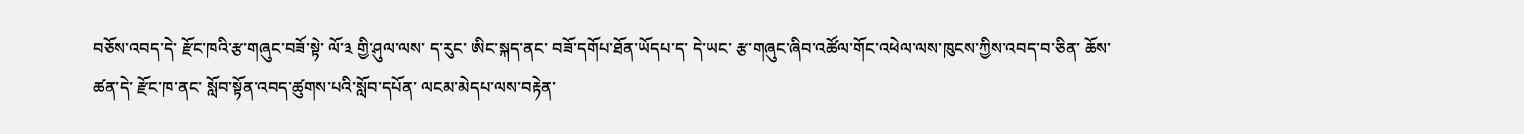བཅོས་འབད་དེ་ རྫོང་ཁའི་རྩ་གཞུང་བཟོ་སྟེ་ ལོ་༣ གྱི་ཤུལ་ལས་ ད་རུང་ ཨིང་སྐད་ནང་ བཟོ་དགོཔ་ཐོན་ཡོདཔ་ད་ དེ་ཡང་ རྩ་གཞུང་ཞིབ་འཚོལ་གོང་འཕེལ་ལས་ཁུངས་ཀྱིས་འབད་བ་ཅིན་ ཆོས་ཚན་དེ་ རྫོང་ཁ་ནང་ སློབ་སྟོན་འབད་ཚུགས་པའི་སློབ་དཔོན་ ལངམ་མེདཔ་ལས་བརྟེན་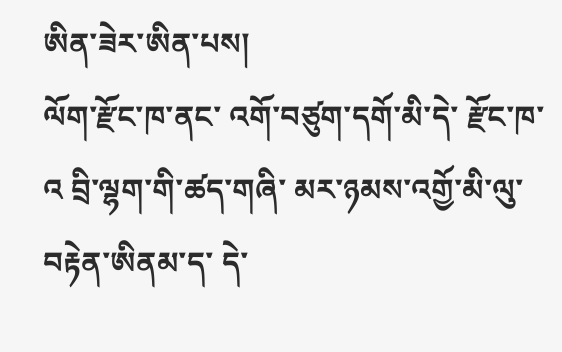ཨིན་ཟེར་ཨིན་པས།
ལོག་རྫོང་ཁ་ནང་ འགོ་བཙུག་དགོ་མི་དེ་ རྫོང་ཁ་འ བྲི་ལྷག་གི་ཚད་གཞི་ མར་ཉམས་འགྱོ་མི་ལུ་བརྟེན་ཨིནམ་ད་ དེ་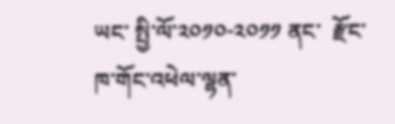ཡང་ སྤྱི་ལོ་༢༠༡༠-༢༠༡༡ ནང་  རྫོང་ཁ་གོང་འཕེལ་ལྷན་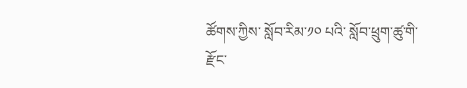ཚོགས་ཀྱིས་ སློབ་རིམ་༡༠ པའི་ སློབ་ཕྲུག་ཚུ་གི་ རྫོང་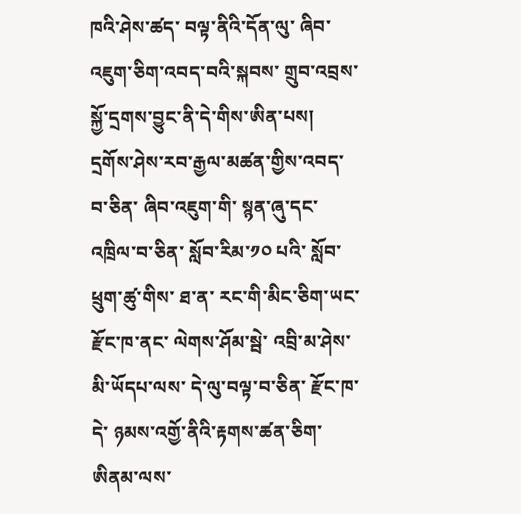ཁའི་ཤེས་ཚད་ བལྟ་ནིའི་དོན་ལུ་ ཞིབ་འཇུག་ཅིག་འབད་བའི་སྐབས་ གྲུབ་འབྲས་སྐྱོ་དྲགས་བྱུང་ནི་དེ་གིས་ཨིན་པས།
དྲགོས་ཤེས་རབ་རྒྱལ་མཚན་གྱིས་འབད་བ་ཅིན་ ཞིབ་འཇུག་གི་ སྙན་ཞུ་དང་འཁྲིལ་བ་ཅིན་ སློབ་རིམ་༡༠ པའི་ སློབ་ཕྲུག་ཚུ་གིས་ ཐ་ན་ རང་གི་མིང་ཅིག་ཡང་ རྫོང་ཁ་ནང་ ལེགས་ཤོམ་སྦེ་ འབྲི་མ་ཤེས་མི་ཡོདཔ་ལས་ དེ་ལུ་བལྟ་བ་ཅིན་ རྫོང་ཁ་དེ་ ཉམས་འགྱོ་ནིའི་རྟགས་ཚན་ཅིག་ཨིནམ་ལས་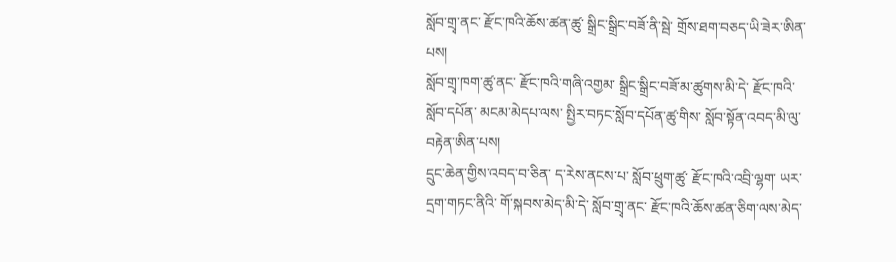སློབ་གྲྭ་ནང་ རྫོང་ཁའི་ཆོས་ཚན་ཚུ་ སྒྲིང་སྒྲིང་བཟོ་ནི་སྦེ་ གྲོས་ཐག་བཅད་ཡི་ཟེར་ཨིན་པས།
སློབ་གྲྭ་ཁག་ཚུ་ནང་ རྫོང་ཁའི་གཞི་འགྱམ་ སྒྲིང་སྒྲིང་བཟོ་མ་ཚུགས་མི་དེ་ རྫོང་ཁའི་སློབ་དཔོན་ མངམ་མེདཔ་ལས་ སྤྱིར་བཏང་སློབ་དཔོན་ཚུ་གིས་ སློབ་སྟོན་འབད་མི་ལུ་བརྟེན་ཨིན་པས།
དྲུང་ཆེན་གྱིས་འབད་བ་ཅིན་ ད་རེས་ནངས་པ་ སློབ་ཕྲུག་ཚུ་ རྫོང་ཁའི་འབྲི་ལྷག་ ཡར་དྲག་གཏང་ནིའི་ གོ་སྐབས་མེད་མི་དེ་ སློབ་གྲྭ་ནང་ རྫོང་ཁའི་ཆོས་ཚན་ཅིག་ལས་མེད་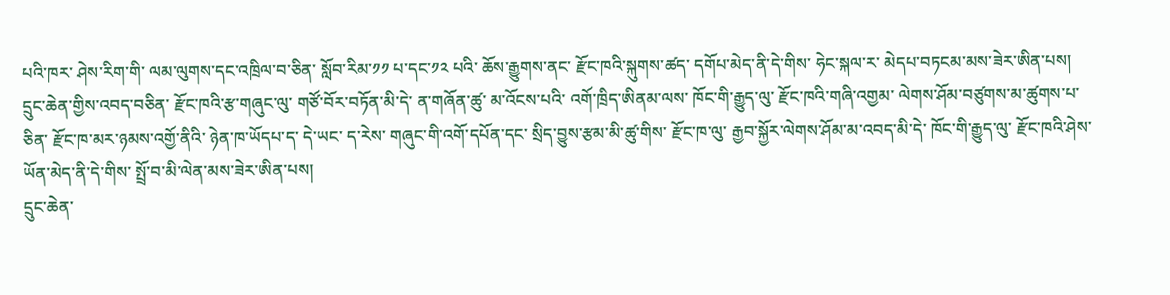པའི་ཁར་ ཤེས་རིག་གི་ ལམ་ལུགས་དང་འཁྲིལ་བ་ཅིན་ སློབ་རིམ་༡༡ པ་དང་༡༢ པའི་ ཆོས་རྒྱུགས་ནང་ རྫོང་ཁའི་སྐུགས་ཚད་ དགོཔ་མེད་ནི་དེ་གིས་ ཧེང་སྐལ་ར་ མེདཔ་བཏངམ་མས་ཟེར་ཨིན་པས།
དྲུང་ཆེན་གྱིས་འབད་བཅིན་ རྫོང་ཁའི་རྩ་གཞུང་ལུ་ གཙོ་བོར་བཏོན་མི་དེ་ ན་གཞོན་ཚུ་ མ་འོངས་པའི་ འགོ་ཁྲིད་ཨིནམ་ལས་ ཁོང་གི་རྒྱུད་ལུ་ རྫོང་ཁའི་གཞི་འགྱམ་ ལེགས་ཤོམ་བཙུགས་མ་ཚུགས་པ་ཅིན་ རྫོང་ཁ་མར་ཉམས་འགྱོ་ནིའི་ ཉེན་ཁ་ཡོདཔ་ད་ དེ་ཡང་ ད་རེས་ གཞུང་གི་འགོ་དཔོན་དང་ སྲིད་བྱུས་རྩམ་མི་ཚུ་གིས་ རྫོང་ཁ་ལུ་ རྒྱབ་སྐྱོར་ལེགས་ཤོམ་མ་འབད་མི་དེ་ ཁོང་གི་རྒྱུད་ལུ་ རྫོང་ཁའི་ཤེས་ཡོན་མེད་ནི་དེ་གིས་ སྤྲོ་བ་མི་ལེན་མས་ཟེར་ཨིན་པས།
དྲུང་ཆེན་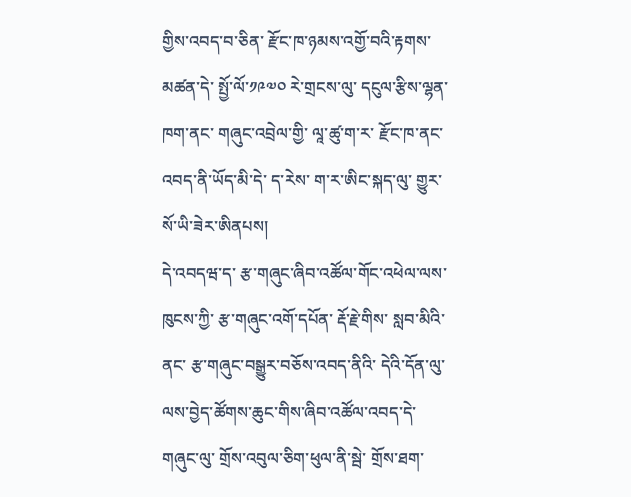གྱིས་འབད་བ་ཅིན་ རྫོང་ཁ་ཉམས་འགྱོ་བའི་རྟགས་མཚན་དེ་ སྤྱོ་ལོ་༡༩༧༠ རེ་གྲངས་ལུ་ དངུལ་རྩིས་ལྷན་ཁག་ནང་ གཞུང་འབྲེལ་གྱི་ ལཱ་ཚུ་ག་ར་ རྫོང་ཁ་ནང་འབད་ནི་ཡོད་མི་དེ་ ད་རེས་ ག་ར་ཨིང་སྐད་ལུ་ གྱུར་སོ་ཡི་ཟེར་ཨིནཔས།
དེ་འབདཝ་ད་ རྩ་གཞུང་ཞིབ་འཚོལ་གོང་འཕེལ་ལས་ཁུངས་ཀྱི་ རྩ་གཞུང་འགོ་དཔོན་ རྡོ་རྗེ་གིས་ སླབ་མིའི་ནང་ རྩ་གཞུང་བསྒྱུར་བཅོས་འབད་ནིའི་ དེའི་དོན་ལུ་ ལས་བྱེད་ཚོགས་ཆུང་གིས་ཞིབ་འཚོལ་འབད་དེ་ གཞུང་ལུ་ གྲོས་འབུལ་ཅིག་ཕུལ་ནི་སྦེ་ གྲོས་ཐག་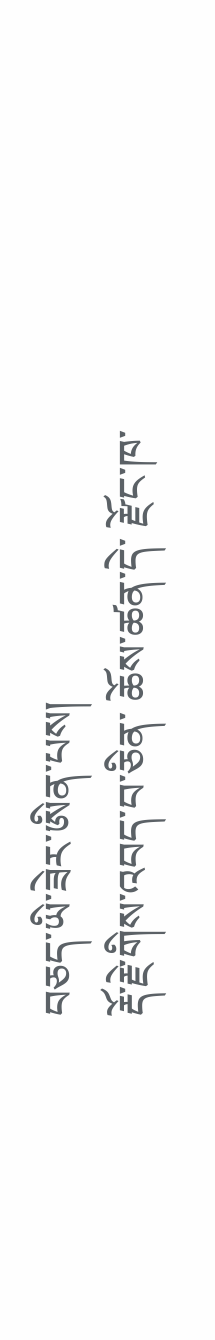བཅད་ཡི་ཟེར་ཨིན་པས།
རྡོ་རྗེ་གིས་འབད་བ་ཅིན་ ཆོས་ཚན་དེ་ རྫོང་ཁ་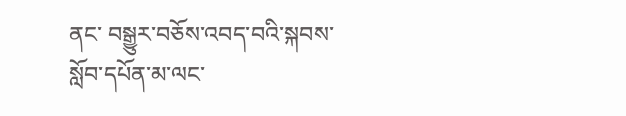ནང་ བསྒྱུར་བཅོས་འབད་བའི་སྐབས་ སློབ་དཔོན་མ་ལང་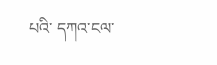པའི་ དཀའ་ངལ་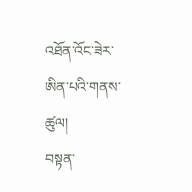འཐོན་འོང་ཟེར་ ཨིན་པའི་གནས་ཚུལ།
བསྟན་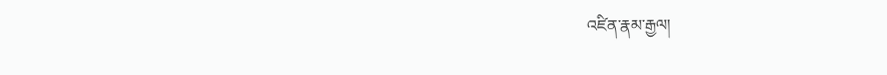འཛིན་རྣམ་རྒྱལ།